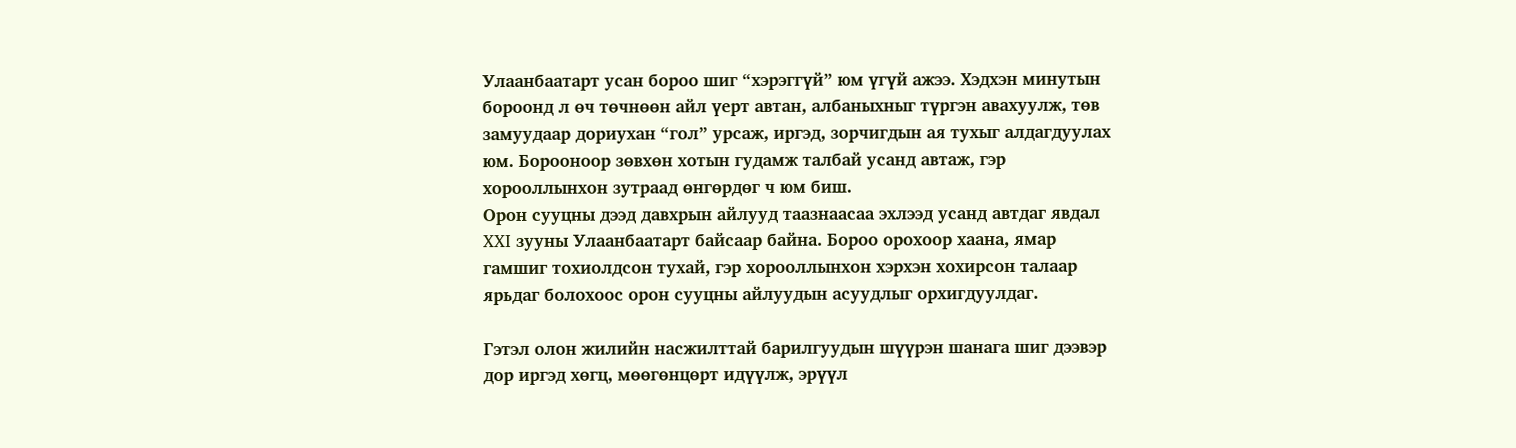Улаанбаатарт усан бороо шиг “хэрэггүй” юм үгүй ажээ. Хэдхэн минутын бороонд л өч төчнөөн айл үерт автан, албаныхныг түргэн авахуулж, төв замуудаар дориухан “гол” урсаж, иргэд, зорчигдын ая тухыг алдагдуулах юм. Борооноор зөвхөн хотын гудамж талбай усанд автаж, гэр хорооллынхон зутраад өнгөрдөг ч юм биш.
Орон сууцны дээд давхрын айлууд таазнаасаа эхлээд усанд автдаг явдал XXI зууны Улаанбаатарт байсаар байна. Бороо орохоор хаана, ямар гамшиг тохиолдсон тухай, гэр хорооллынхон хэрхэн хохирсон талаар ярьдаг болохоос орон сууцны айлуудын асуудлыг орхигдуулдаг.

Гэтэл олон жилийн насжилттай барилгуудын шүүрэн шанага шиг дээвэр дор иргэд хөгц, мөөгөнцөрт идүүлж, эрүүл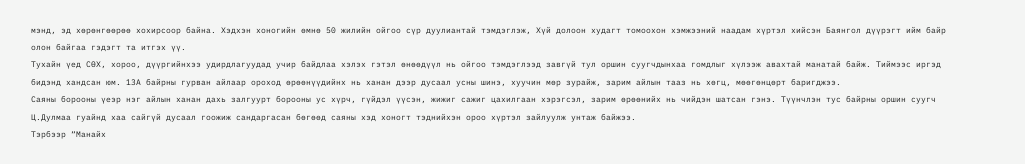мэнд, эд хөрөнгөөрөө хохирсоор байна. Хэдхэн хоногийн өмнө 50 жилийн ойгоо сүр дуулиантай тэмдэглэж, Хүй долоон худагт томоохон хэмжээний наадам хүртэл хийсэн Баянгол дүүрэгт ийм байр олон байгаа гэдэгт та итгэх үү.
Тухайн үед СӨХ, хороо, дүүргийнхээ удирдлагуудад учир байдлаа хэлэх гэтэл өнөөдүүл нь ойгоо тэмдэглээд завгүй тул оршин суугчдынхаа гомдлыг хүлээж авахтай манатай байж. Тиймээс иргэд бидэнд хандсан юм. 13А байрны гурван айлаар ороход өрөөнүүдийнх нь ханан дээр дусаал усны шинэ, хуучин мөр зурайж, зарим айлын тааз нь хөгц, мөөгөнцөрт баригджээ.
Саяны борооны үеэр нэг айлын ханан дахь залгуурт борооны ус хүрч, гүйдэл үүсэн, жижиг сажиг цахилгаан хэрэгсэл, зарим өрөөнийх нь чийдэн шатсан гэнэ. Түүнчлэн тус байрны оршин суугч Ц.Дулмаа гуайнд хаа сайгүй дусаал гоожиж сандаргасан бөгөөд саяны хэд хоногт тэднийхэн ороо хүртэл зайлуулж унтаж байжээ.
Тэрбээр “Манайх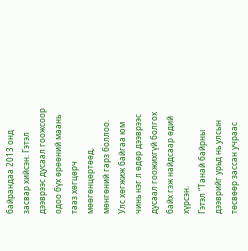байрандаа 2013 онд засвар хийсэн. Гэтэл дээврээс дусаал гоожсоор одоо бүх өрөөний маань тааз хөгцөрч мөөгөнцөртөөд, мөнгөний гарз боллоо. Улс хөгжиж байгаа юм чинь нэг л өдөр дээврээс дусаал гоожихгүй болгох байх гэж найдсаар өдий хүрсэн.
Гэтэл “Танай байрны дээврийг урьд нь улсын төсвөөр зассан учраас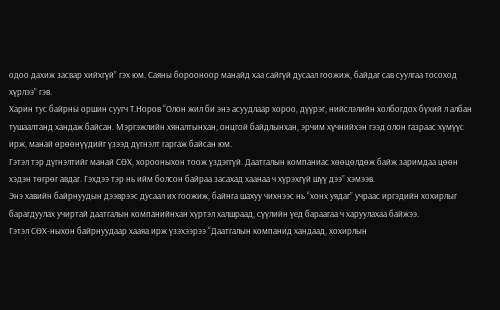одоо дахиж засвар хийхгүй” гэх юм. Саяны борооноор манайд хаа сайгүй дусаал гоожиж, байдаг сав суулгаа тосоход хүрлээ” гэв.
Харин тус байрны оршин суугч Т.Норов “Олон жил би энэ асуудлаар хороо, дүүрэг, нийслэлийн холбогдох бүхий л албан тушаалтанд хандаж байсан. Мэргэжлийн хяналтынхан, онцгой байдлынхан, эрчим хүчнийхэн гээд олон газраас хүмүүс ирж, манай өрөөнүүдийг үзээд дүгнэлт гаргаж байсан юм.
Гэтэл тэр дүгнэлтийг манай СӨХ, хорооныхон тоож үздэггүй. Даатгалын компаниас хөөцөлдөж байж заримдаа цөөн хэдэн төгрөг авдаг. Гэхдээ тэр нь ийм болсон байраа засахад хаанаа ч хүрэхгүй шүү дээ” хэмээв.
Энэ хавийн байрнуудын дээврээс дусаал их гоожиж, байнга шахуу чихнээс нь “хонх уядаг” учраас иргэдийн хохирлыг барагдуулах учиртай даатгалын компанийнхан хүртэл халшраад, сүүлийн үед бараагаа ч харуулахаа байжээ.
Гэтэл СӨХ-ныхон байрнуудаар хааяа ирж үзэхээрээ “Даатгалын компанид хандаад, хохирлын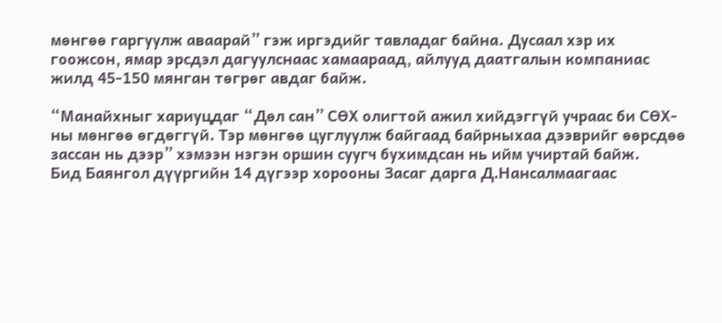мөнгөө гаргуулж аваарай” гэж иргэдийг тавладаг байна. Дусаал хэр их гоожсон, ямар эрсдэл дагуулснаас хамаараад, айлууд даатгалын компаниас жилд 45-150 мянган төгрөг авдаг байж.

“Манайхныг хариуцдаг “Дөл сан” СӨХ олигтой ажил хийдэггүй учраас би СӨХ-ны мөнгөө өгдөггүй. Тэр мөнгөө цуглуулж байгаад байрныхаа дээврийг өөрсдөө зассан нь дээр” хэмээн нэгэн оршин суугч бухимдсан нь ийм учиртай байж.
Бид Баянгол дүүргийн 14 дүгээр хорооны Засаг дарга Д.Нансалмаагаас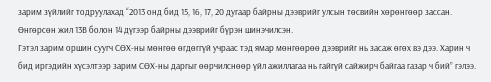зарим зүйлийг тодруулахад “2013 онд бид 15, 16, 17, 20 дугаар байрны дээврийг улсын төсвийн хөрөнгөөр зассан. Өнгөрсөн жил 13В болон 14 дүгээр байрны дээврийг бүрэн шинэчилсэн.
Гэтэл зарим оршин суугч СӨХ-ны мөнгөө өгдөггүй учраас тэд ямар мөнгөөрөө дээврийг нь засаж өгөх вэ дээ. Харин ч бид иргэдийн хүсэлтээр зарим СӨХ-ны даргыг өөрчилснөөр үйл ажиллагаа нь гайгүй сайжирч байгаа газар ч бий” гэлээ.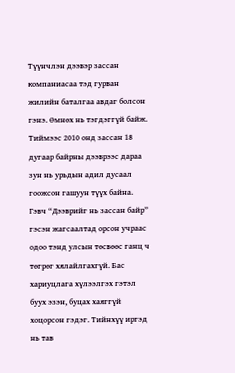Түүнчлэн дээвэр зассан компаниасаа тэд гурван жилийн баталгаа авдаг болсон гэнэ. Өмнөх нь тэгдэггүй байж. Тиймээс 2010 онд зассан 18 дугаар байрны дээврээс дараа зун нь урьдын адил дусаал гоожсон гашуун түүх байна.
Гэвч “Дээврийг нь зассан байр” гэсэн жагсаалтад орсон учраас одоо тэнд улсын төсвөөс ганц ч төгрөг хялайлгахгүй. Бас хариуцлага хүлээлгэх гэтэл буух эзэн, буцах хаяггүй хоцорсон гэдэг. Тийнхүү иргэд нь тав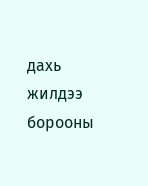дахь жилдээ борооны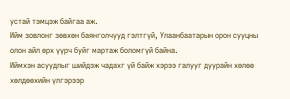устай тэмцэж байгаа аж.
Ийм зовлонг зөвхөн баянголчууд гэлтгүй, Улаанбаатарын орон сууцны олон айл өрх үүрч буйг мартаж боломгүй байна.
Иймхэн асуудлыг шийдэж чадахг үй байж хэрээ галууг дуурайн хөлөө хөлдөөхийн үлгэрээр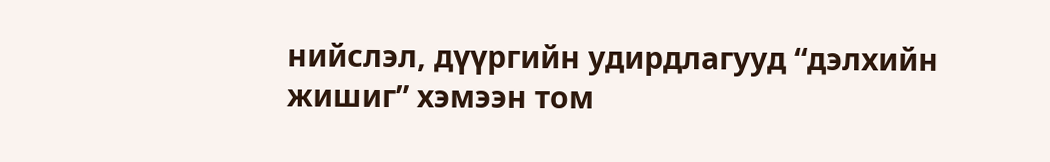нийслэл, дүүргийн удирдлагууд “дэлхийн жишиг” хэмээн том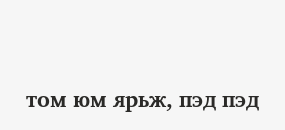том юм ярьж, пэд пэд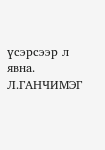үсэрсээр л явна.
Л.ГАНЧИМЭГ